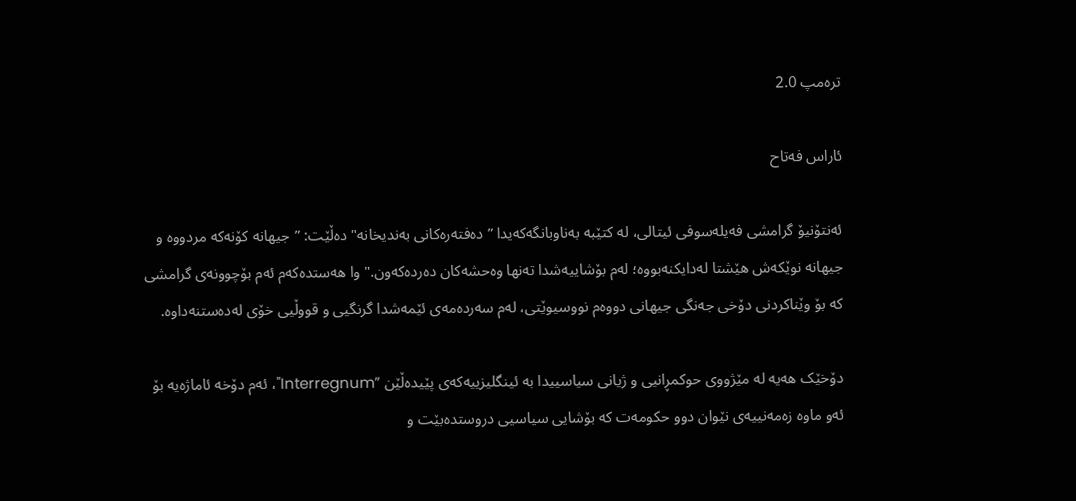ترەمپ 2.0

ئاراس فه‌تاح

ئەنتۆنیۆ گرامشی فەیلەسوفی ئیتالی، لە کتێبە بەناوبانگەکەیدا ”دەفتەرەکانی بەندیخانە" دەڵێت: ”جیھانە کۆنەکە مردووە و جیھانە نوێکەش ھێشتا لەدایکنەبووە؛ لەم بۆشاییەشدا تەنھا وەحشەکان دەردەکەون." وا ھەستدەکەم ئەم بۆچوونەی گرامشی کە بۆ وێناکردنی دۆخی جەنگی جیھانی دووەم نووسیوێتی، لەم سەردەمەی ئێمەشدا گرنگیی و قووڵیی خۆی لەدەستنەداوە.

دۆخێک ھەیە لە مێژووی حوکمڕانیی و ژیانی سیاسییدا بە ئینگلیزییەکەی پێیدەڵێن ”Interregnum"، ئەم دۆخە ئاماژەیە بۆ ئەو ماوە زەمەنییەی نێوان دوو حکومەت کە بۆشایی سیاسیی دروستدەبێت و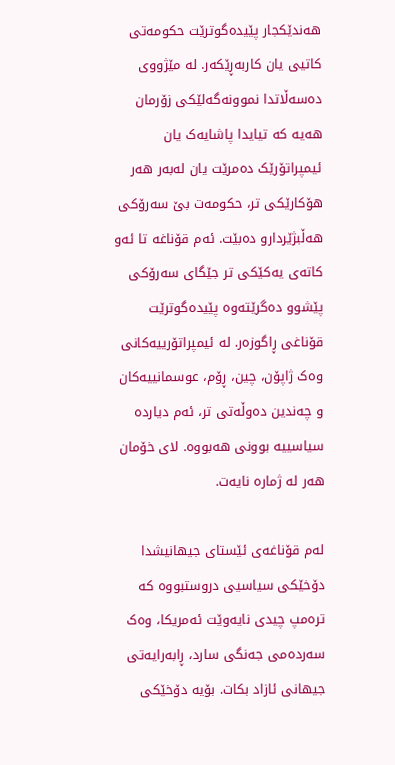ھەندێکجار پێیدەگوترێت حکومەتی کاتیی یان کاربەڕێکەر. لە مێژووی دەسەڵاتدا نموونەگەلێکی زۆرمان ھەیە کە تیایدا پاشایەک یان ئیمپراتۆرێک دەمرێت یان لەبەر ھەر ھۆکارێکی تر، حکومەت بێ سەرۆکی ھەڵبژێردارو دەبێت. ئەم قۆناغە تا ئەو کاتەی یەکێکی تر جێگای سەرۆکی پێشوو دەگرێتەوە پێیدەگوترێت قۆناغی ڕاگوزەر. لە ئیمپراتۆرییەکانی وەک ژاپۆن، چین، ڕۆم، عوسمانییەکان و چەندین دەوڵەتی تر، ئەم دیاردە سیاسییە بوونی ھەبووە. لای خۆمان ھەر لە ژمارە نایەت.

لەم قۆناغەی ئێستای جیھانیشدا دۆخێکی سیاسیی دروستبووە کە ترەمپ چیدی نایەوێت ئەمریکا، وەک سەردەمی جەنگی سارد، ڕابەرایەتی جیھانی ئازاد بکات. بۆیە دۆخێکی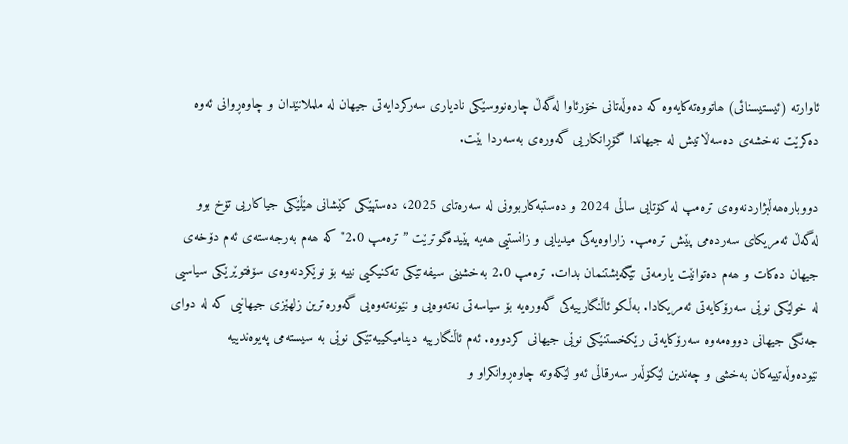ئاوارتە (ئیستیسنائی) ھاتووەتەکایەوە کە دەوڵەتانی خۆرئاوا لەگەڵ چارەنووسێکی نادیاری سەرکردایەتی جیھان لە ململانێدان و چاوەڕوانی ئەوە دەکرێت نەخشەی دەسەڵاتیش لە جیھاندا گۆڕانکاریی گەورەی بەسەردا بێت.

دووبارەھەڵبژاردنەوەی ترەمپ لە کۆتایی ساڵی 2024 و دەستبەکاربوونی لە سەرەتای 2025، دەستپێکی کێشانی ھێڵێکی جیاکاریی تۆخ بوو لەگەڵ ئەمریکای سەردەمی پێش ترەمپ. زاراوەیەکی میدیایی و زانستیی ھەیە پێیدەگوترێت ”ترەمپ 2.0" کە ھەم بەرجەستەی ئەم دۆخەی جیھان دەکات و ھەم دەتوانێت یارمەتی تێگەیشتنمان بدات. ترەمپ 2.0 بەخشینی سیفەتێکی تەکنیکیی نییە بۆ نوێکردنەوەی سۆفتوێرێکی سیاسیی لە خولێکی نوێی سەرۆکایەتی ئەمریکادا. بەڵکو ئاڵنگارییەکی گەورەیە بۆ سیاسەتی نەتەوەیی و نێونەتەوەیی گەورەترین زلھێزی جیھانیی کە لە دوای جەنگی جیھانی دووەمەوە سەرۆکایەتی رێکخستنێکی نوێی جیھانی کردووە. ئەم ئاڵنگارییە دینامیکییەتێکی نوێی بە سیستەمی پەیوەندییە نێودەوڵەتییەکان بەخشی و چەندین لێکۆڵەر سەرقاڵی ئەو لێکەوتە چاوەڕوانکراو و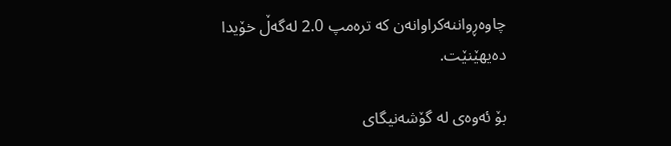چاوەڕواننەکراوانەن کە ترەمپ 2.0 لەگەڵ خۆیدا دەیھێنێت.

بۆ ئەوەی لە گۆشەنیگای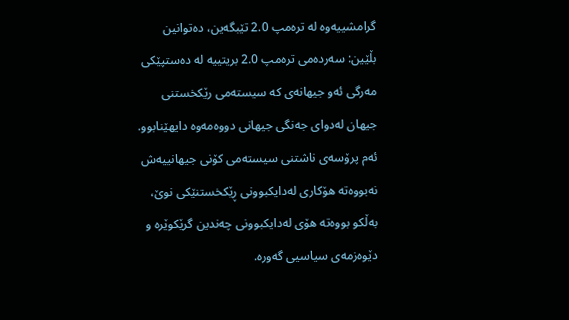گرامشییەوە لە ترەمپ 2.0 تێبگەین، دەتوانین بڵێین: سەردەمی ترەمپ 2.0 بریتییە لە دەستپێکی مەرگی ئەو جیھانەی کە سیستەمی رێکخستنی جیھان لەدوای جەنگی جیھانی دووەمەوە دایھێنابوو. ئەم پرۆسەی ناشتنی سیستەمی کۆنی جیھانییەش نەبووەتە ھۆکاری لەدایکبوونی ڕێکخستنێکی نوێ، بەڵکو بووەتە ھۆی لەدایکبوونی چەندین گرێکوێرە و دێوەزمەی سیاسیی گەورە.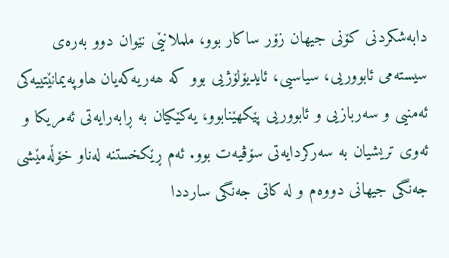دابەشکردنی کۆنی جیھان زۆر ساکار بوو، ململانێی نێوان دوو بەرەی سیستەمی ئابووریی، سیاسیی، ئایدیۆلۆژیی بوو کە ھەریەکەیان ھاوپەیمانێتییەکی ئەمنیی و سەربازیی و ئابووریی پێکھێنابوو، یەکێکیان بە ڕابەرایەتی ئەمریکا و ئەوی تریشیان بە سەرکردایەتی سۆڤیەت بوو. ئەم ڕێکخستنە لەناو خۆڵەمێشی جەنگی جیھانی دووەم و لە کاتی جەنگی سارددا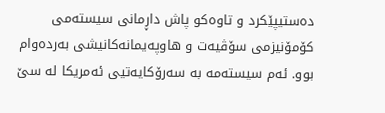دەستیپێکرد و تاوەکو پاش داڕمانی سیستەمی کۆمۆنیزمی سۆڤیەت و ھاوپەیمانەکانیشی بەردەوام بوو. ئەم سیستەمە بە سەرۆکایەتیی ئەمریکا لە سێ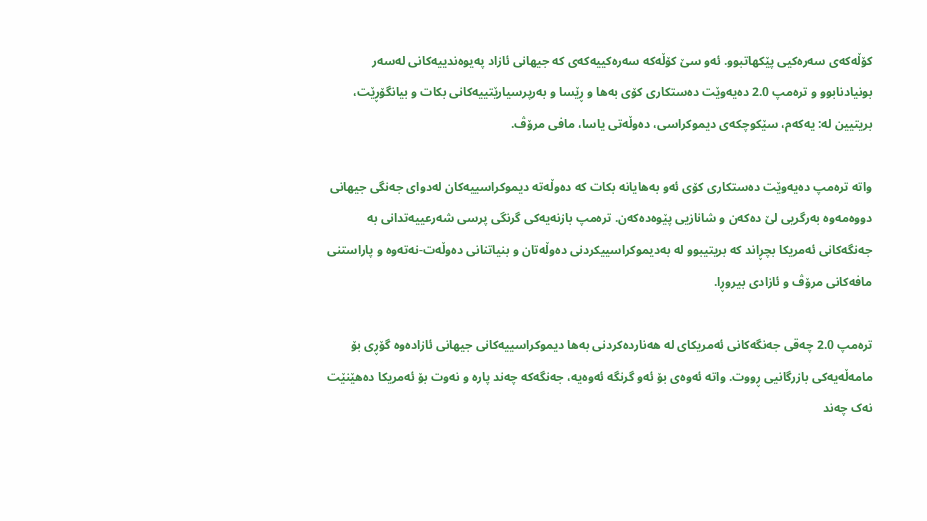کۆڵەکەی سەرەکیی پێکھاتبوو. ئەو سێ کۆڵەکە سەرەکییەکەی کە جیھانی ئازاد پەیوەندییەکانی لەسەر بونیادنابوو و ترەمپ 2.0 دەیەوێت دەستکاری کۆی بەھا و ڕێسا و بەرپرسیارێتییەکانی بکات و بیانگۆڕێت، بریتیین لە: یەکەم، سێکوچکەی دیموکراسی، دەوڵەتی یاسا، مافی مرۆڤ.

واتە ترەمپ دەیەوێت دەستکاری کۆی ئەو بەھایانە بکات کە دەوڵەتە دیموکراسییەکان لەدوای جەنگی جیھانی دووەمەوە بەرگریی لێ دەکەن و شانازیی پێوەدەکەن. ترەمپ بازنەیەکی گرنگی پرسی شەرعییەتدانی بە جەنگەکانی ئەمریکا بچڕاند کە بریتیبوو لە بەدیموکراسییکردنی دەوڵەتان و بنیاتنانی دەوڵەت-نەتەوە و پاراستنی مافەکانی مرۆڤ و ئازادی بیروڕا.

ترەمپ 2.0 چەقی جەنگەکانی ئەمریکای لە ھەناردەکردنی بەھا دیموکراسییەکانی جیھانی ئازادەوە گۆڕی بۆ مامەڵەیەکی بازرگانیی ڕووت. واتە ئەوەی بۆ ئەو گرنگە ئەوەیە، جەنگەکە چەند پارە و نەوت بۆ ئەمریکا دەھێنێت نەک چەند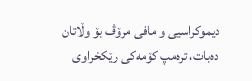دیموکراسیی و مافی مرۆڤ بۆ وڵاتان دەبات، ترەمپ کۆمەکی رێکخراوی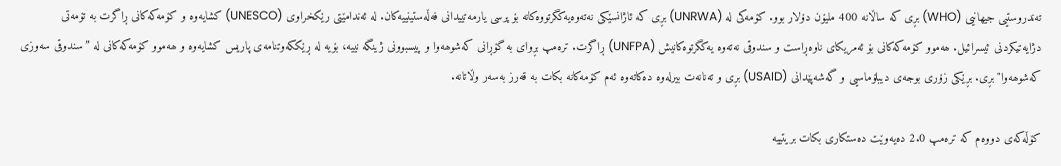تەندروستیی جیھانیی (WHO) بڕی کە ساڵانە 400 ملیۆن دۆلار بوو. کۆمەکی لە (UNRWA) بڕی کە ئاژانسێکی نەتەوەیەکگرتووەکانە بۆ پرسی یارمەتییدانی فەڵەستینییەکان. لە ئەندامێتی رێکخراوی (UNESCO) کشایەوە و کۆمەکەکانی ڕاگرت بە تۆمەتی دژایەتیکردنی ئیسرائیل. ھەموو کۆمەکەکانی بۆ ئەمریکای ناوەڕاست و سندوقی نەتەوە یەکگرتوەکانیش (UNFPA) ڕاگرت. ترەمپ بڕوای بە گۆڕانی کەشوھەوا و پیسبوونی ژینگە نییە، بۆیە لە ڕێککەوتنامەی پاریس کشایەوە و ھەموو کۆمەکەکانی لە ”سندوقی سەوزی کەشوھەوا" بڕی. بڕێکی زۆری بوجەی دیبلۆماسیی و گەشەپێدانی (USAID) بڕی و تەنانەت بیرلەوە دەکاتەوە ئەم کۆمەکانە بکات بە قەرز بەسەر وڵاتانە.

کۆڵەکەی دووەم کە ترەمپ 2.0 دەیەوێت دەستکاری بکات بریتییە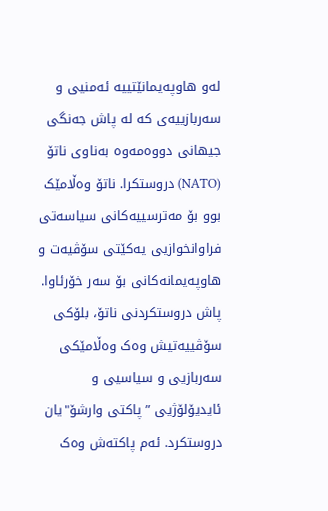لەو ھاوپەیمانێتییە ئەمنیی و سەربازییەی کە لە پاش جەنگی جیھانی دووەمەوە بەناوی ناتۆ (NATO) دروستکرا. ناتۆ وەڵامێک بوو بۆ مەترسییەکانی سیاسەتی فراوانخوازیی یەکێتی سۆڤیەت و ھاوپەیمانەکانی بۆ سەر خۆرئاوا. پاش دروستکردنی ناتۆ، بلۆکی سۆڤییەتیش وەک وەڵامێکی سەربازیی و سیاسیی و ئایدیۆلۆژیی ”پاکتی وارشۆ"یان دروستکرد. ئەم پاکتەش وەک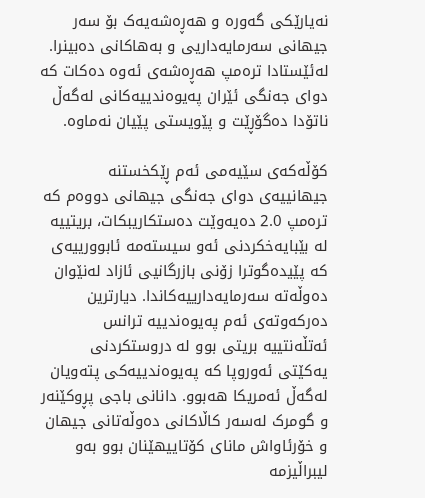نەیارێکی گەورە و ھەڕەشەیەک بۆ سەر جیھانی سەرمایەداریی و بەھاکانی دەبینرا. لەئێستادا ترەمپ ھەڕەشەی ئەوە دەکات کە دوای جەنگی ئێران پەیوەندییەکانی لەگەڵ ناتۆدا دەگۆڕێت و پێویستی پێیان نەماوە.

کۆڵەکەی سێیەمی ئەم ڕێکخستنە جیھانییەی دوای جەنگی جیھانی دووەم کە ترەمپ 2.0 دەیەوێت دەستکاریبکات، بریتییە لە بێبایەخکردنی ئەو سیستەمە ئابوورییەی کە پێیدەگوترا زۆنی بازرگانیی ئازاد لەنێوان دەوڵەتە سەرمایەدارییەکاندا. دیارترین دەرکەوتەی ئەم پەیوەندییە ترانس ئەتڵەنتییە بریتی بوو لە دروستکردنی یەکێتی ئەوروپا کە پەیوەندییەکی پتەویان لەگەڵ ئەمریکا ھەبوو. دانانی باجی پڕوکێنەر و گومرک لەسەر کاڵاکانی دەوڵەتانی جیھان و خۆرئاواش مانای کۆتاییھێنان بوو بەو لیبراڵیزمە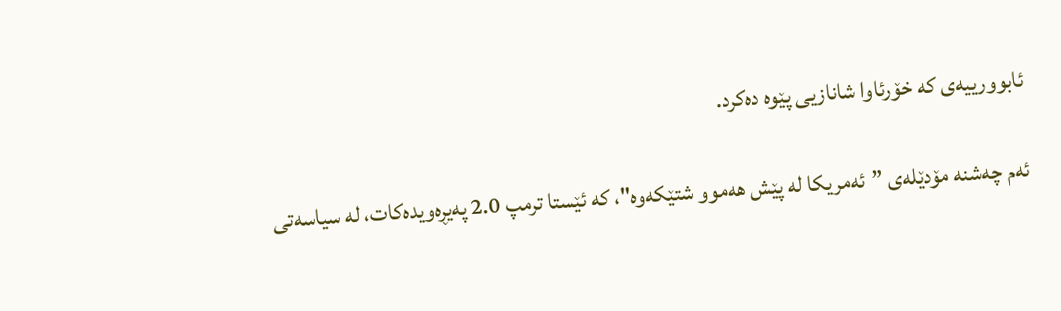ئابوورییەی کە خۆرئاوا شانازیی پێوە دەکرد.

ئەم چەشنە مۆدێلەی ”ئەمریکا لە پێش ھەموو شتێکەوە"، کە ئێستا ترمپ 2.0 پەیڕەویدەکات، لە سیاسەتی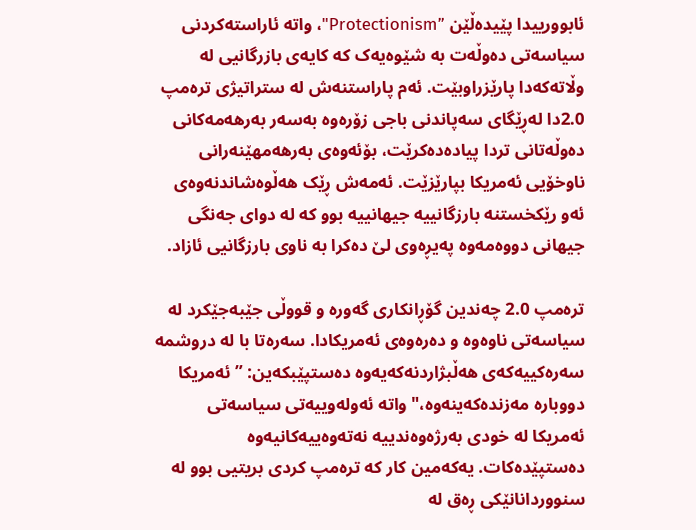ئابوورییدا پێیدەڵێن ”Protectionism"، واتە ئاراستەکردنی سیاسەتی دەوڵەت بە شێوەیەک کە کایەی بازرگانیی لە وڵاتەکەدا پارێزراوبێت. ئەم پاراستنەش لە ستراتیژی ترەمپ 2.0دا لەڕێگای سەپاندنی باجی زۆرەوە بەسەر بەرھەمەکانی دەوڵەتانی تردا پیادەدەکرێت، بۆئەوەی بەرھەمھێنەرانی ناوخۆیی ئەمریکا بپارێزێت. ئەمەش ڕێک ھەڵوەشاندنەوەی ئەو رێکخستنە بارزگانییە جیھانییە بوو کە لە دوای جەنگی جیھانی دووەمەوە پەیڕەوی لێ دەکرا بە ناوی بارزگانیی ئازاد.

ترەمپ 2.0 چەندین گۆڕانکاری گەورە و قووڵی جێبەجێکرد لە سیاسەتی ناوەوە و دەرەوەی ئەمریکادا. سەرەتا با لە دروشمە سەرەکییەکەی ھەڵبژاردنەکەیەوە دەستپێبکەین: ”ئەمریکا دووبارە مەزندەکەینەوە،" واتە ئەولەوییەتی سیاسەتی ئەمریکا لە خودی بەرژەوەندییە نەتەوەییەکانیەوە دەستپێدەکات. یەکەمین کار کە ترەمپ کردی بریتیی بوو لە سنووردانانێکی ڕەق لە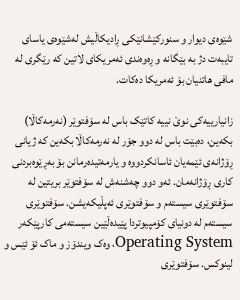شێوەی دیوار و سنورکێشانێکی ڕادیکاڵیش لەشێوەی یاسای تایبەت دژ بە بێگانە و ڕەوەندی ئەمریکای لاتین کە رێگری لە مافی ھاتنیان بۆ ئەمریکا دەکات.

زانیارییەکی نوێ نییە کاتێک باس لە سۆفتوێر (نەرمەکاڵا) بکەین، دەبێت باس لە دوو جۆر لە نەرمەکاڵا بکەین کە ژیانی ڕۆژانەی ئێمەیان ئاسانکردووە و یارمەتیدەرمانن بۆ بەڕێوەبردنی کاری ڕۆژانەمان. ئەو دوو چەشنەش لە سۆفتوێر بریتین لە سۆفتوێری سیستەم و سۆفتوێری ئەپڵیکەیشن. سۆفتوێری سیستەم لە دونیای کۆمپیوتردا پێیدەڵێین سیستەمی کارپێکەر Operating System، وەک ویندۆز و ماک ئۆ ئێس و لینوکس. سۆفتوێری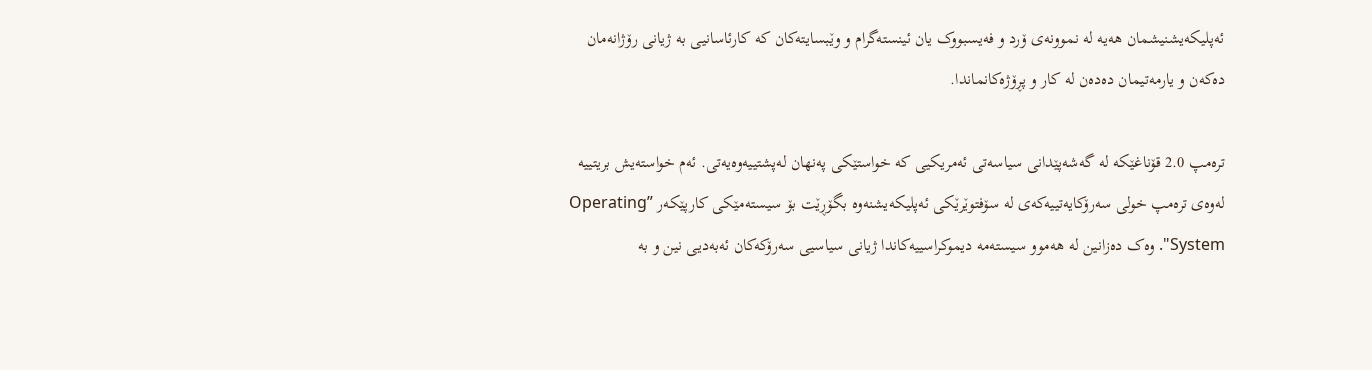ئەپلیکەیشنیشمان ھەیە لە نموونەی ۆرد و فەیسبووک یان ئینستەگرام و وێبسایتەکان کە کارئاسانیی بە ژیانی رۆژانەمان دەکەن و یارمەتیمان دەدەن لە کار و پڕۆژەکانماندا.

ترەمپ 2.0 قۆناغێکە لە گەشەپێدانی سیاسەتی ئەمریکیی کە خواستێکی پەنھان لەپشتییەوەیەتی. ئەم خواستەیش بریتییە لەوەی ترەمپ خولی سەرۆکایەتییەکەی لە سۆفتوێرێکی ئەپلیکەیشنەوە بگۆڕێت بۆ سیستەمێکی کارپێکەر ”Operating System". وەک دەزانین لە ھەموو سیستەمە دیموکراسییەکاندا ژیانی سیاسیی سەرۆکەکان ئەبەدیی نین و بە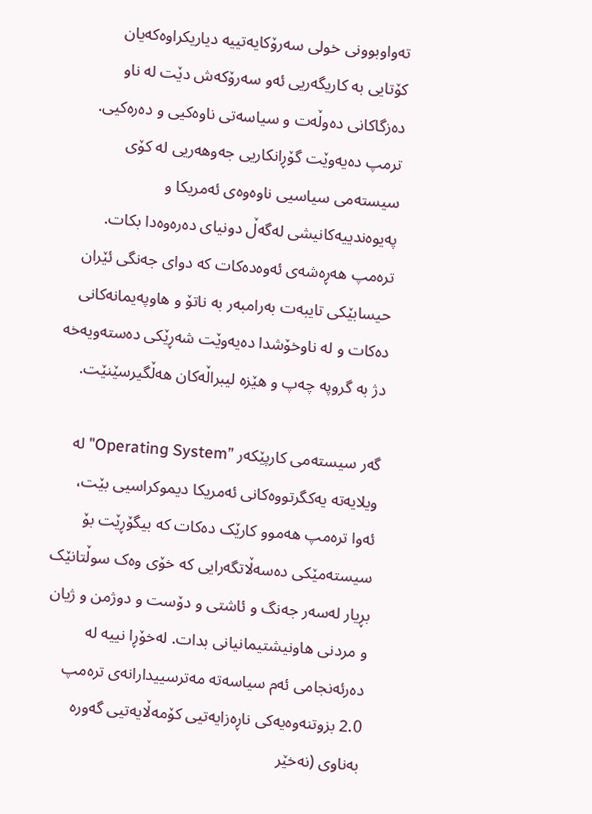تەواوبوونی خولی سەرۆکایەتییە دیاریکراوەکەیان کۆتایی بە کاریگەریی ئەو سەرۆکەش دێت لە ناو دەزگاکانی دەوڵەت و سیاسەتی ناوەکیی و دەرەکیی. ترمپ دەیەوێت گۆڕانکاریی جەوھەریی لە کۆی سیستەمی سیاسیی ناوەوەی ئەمریکا و پەیوەندییەکانیشی لەگەڵ دونیای دەرەوەدا بکات. ترەمپ ھەڕەشەی ئەوەدەکات کە دوای جەنگی ئێران حیسابێکی تایبەت بەرامبەر بە ناتۆ و ھاوپەیمانەکانی دەکات و لە ناوخۆشدا دەیەوێت شەڕێکی دەستەویەخە دژ بە گروپە چەپ و ھێزە لیبراڵەکان ھەڵگیرسێنێت.

گەر سیستەمی کارپێکەر ”Operating System" لە ویلایەتە یەکگرتووەکانی ئەمریکا دیموکراسیی بێت، ئەوا ترەمپ ھەموو کارێک دەکات کە بیگۆڕێت بۆ سیستەمێکی دەسەڵاتگەرایی کە خۆی وەک سوڵتانێک بڕیار لەسەر جەنگ و ئاشتی و دۆست و دوژمن و ژیان و مردنی ھاونیشتیمانیانی بدات. لەخۆڕا نییە لە دەرئەنجامی ئەم سیاسەتە مەترسییدارانەی ترەمپ 2.0 بزوتنەوەیەکی ناڕەزایەتیی کۆمەڵایەتیی گەورە بەناوی (نەخێر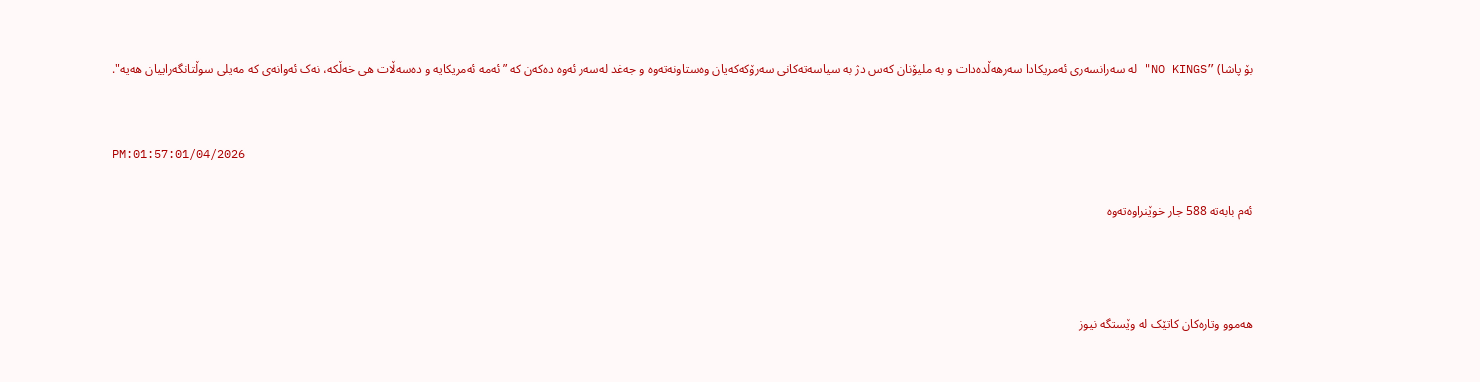بۆ پاشا) ”NO KINGS" لە سەرانسەری ئەمریکادا سەرھەڵدەدات و بە ملیۆنان کەس دژ بە سیاسەتەکانی سەرۆکەکەیان وەستاونەتەوە و جەغد لەسەر ئەوە دەکەن کە ”ئەمە ئەمریکایە و دەسەڵات ھی خەڵکە، نەک ئەوانەی کە مەیلی سوڵتانگەراییان ھەیە".


PM:01:57:01/04/2026

ئه‌م بابه‌ته 588 جار خوێنراوه‌ته‌وه‌‌



هەموو وتارەکان کاتێک لە وێستگە نیوز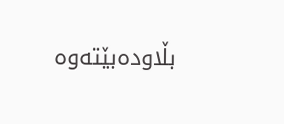بڵاودەبێتەوە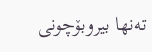تەنها بیروبۆچونی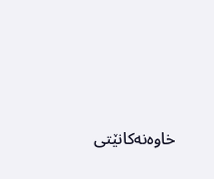خاوەنەکانێتی